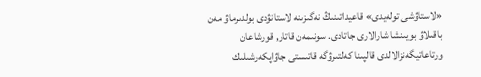«لاستاۋشى تولەيدى» قاعيداتىنىڭ نەگىزىنە لاستانۋدى بولدىرماۋ مەن باقىلاۋ بويىنشا شارالارى جاتادى. سونىمەن قاتار, قورشاعان ورتاعاتيگەنزالالدى قالپىنا كەلتىرۋگە قاتىستى جاۋاپكەرشىلىك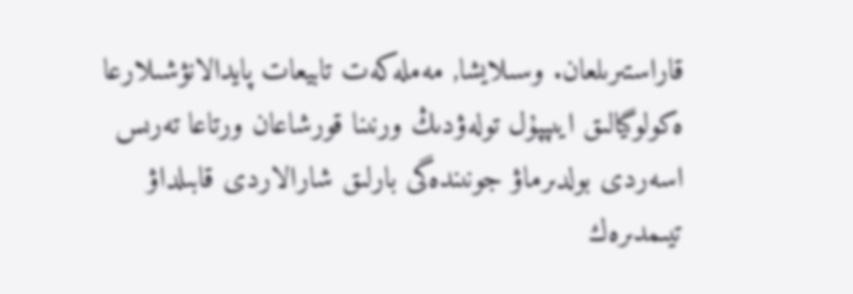قاراستىرىلعان. وسىلايشا, مەملەكەت تابيعات پايدالانۋشىلارعا ەكولوگيالىق ايىپپۇل تولەۋدىڭ ورنىنا قورشاعان ورتاعا تەرىس اسەردى بولدىرماۋ جونىندەگى بارلىق شارالاردى قابىلداۋ تيىمدىرەك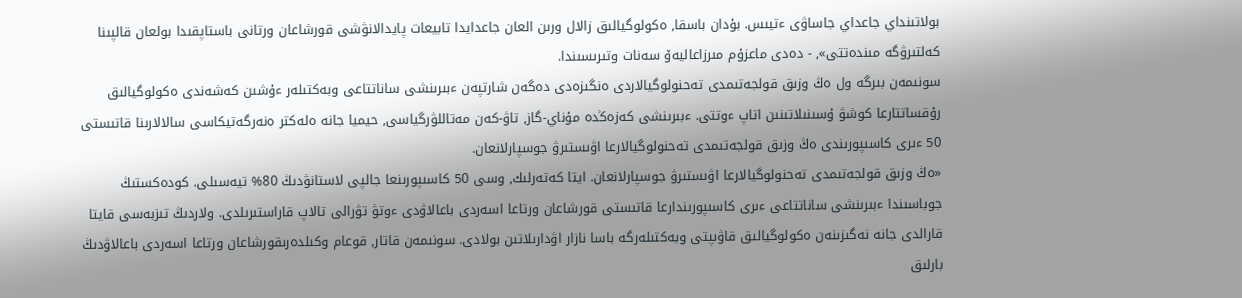بولاتىنداي جاعداي جاساۋى ءتيىس. بۇدان باسقا, ەكولوگيالىق زالال ورىن العان جاعدايدا تابيعات پايدالانۋشى قورشاعان ورتانى باستاپقىدا بولعان قالپىنا كەلتىرۋگە مىندەتتى», - دەدى ماعزۇم مىرزاعاليەۆ سەنات وتىرىسىندا.
سونىمەن بىرگە ول ەڭ وزىق قولجەتىمدى تەحنولوگيالاردى ەنگىزەدى دەگەن شارتپەن ءبىرىنشى ساناتتاعى وبەكتىلەر ءۇشىن كەشەندى ەكولوگيالىق رۇقساتتارعا كوشۋ ۇسىنىلاتىنىن اتاپ ءوتتى. ءبىرىنشى كەزەڭدە مۇناي-گاز, تاۋ-كەن مەتاللۋرگياسى, حيميا جانە ەلەكتر ەنەرگەتيكاسى سالالارىنا قاتىستى 50 ءىرى كاسىپورىندى ەڭ وزىق قولجەتىمدى تەحنولوگيالارعا اۋىستىرۋ جوسپارلانعان.
«ەڭ وزىق قولجەتىمدى تەحنولوگيالارعا اۋىستىرۋ جوسپارلانعان. ايتا كەتەرلىك, وسى 50 كاسىپورىنعا جالپى لاستانۋدىڭ 80% تيەسىلى. كودەكستىڭ جوباسىندا ءبىرىنشى ساناتتاعى ءىرى كاسىپورىندارعا قاتىستى قورشاعان ورتاعا اسەردى باعالاۋدى ءوتۋ تۋرالى تالاپ قاراستىرىلدى. ولاردىڭ تىزبەسى قايتا قارالدى جانە نەگىزىنەن ەكولوگيالىق قاۋىپتى وبەكتىلەرگە باسا نازار اۋدارىلاتىن بولادى. سونىمەن قاتار, قوعام وكىلدەرىقورشاعان ورتاعا اسەردى باعالاۋدىڭ بارلىق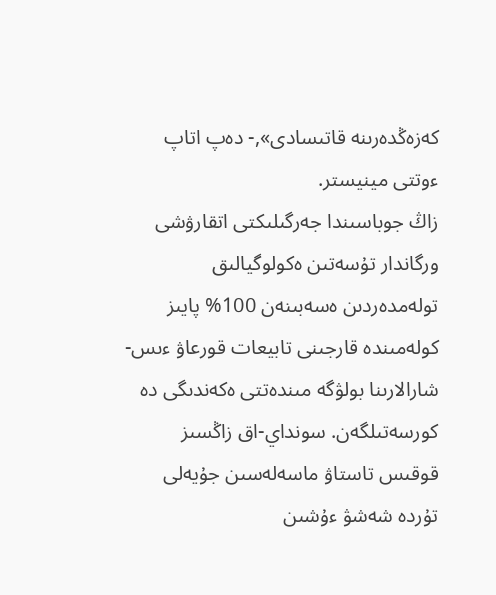كەزەڭدەرىنە قاتىسادى»,- دەپ اتاپ ءوتتى مينيستر.
زاڭ جوباسىندا جەرگىلىكتى اتقارۋشى ورگاندار تۇسەتىن ەكولوگيالىق تولەمدەردىن ەسەبىنەن 100% پايىز كولەمىندە قارجىنى تابيعات قورعاۋ ءىس-شارالارىنا بولۋگە مىندەتتى ەكەندىگى دە كورسەتىلگەن. سونداي-اق زاڭسىز قوقىس تاستاۋ ماسەلەسىن جۇيەلى تۇردە شەشۋ ءۇشىن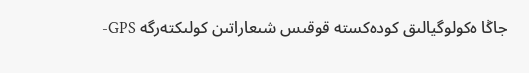جاڭا ەكولوگيالىق كودەكستە قوقىس شىعاراتىن كولىكتەرگە GPS-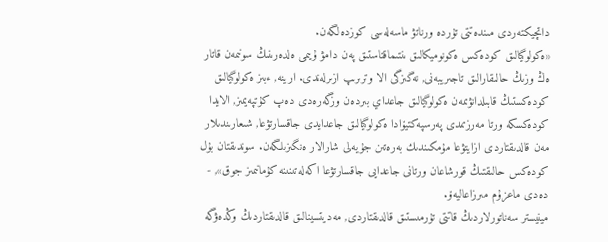داتچيكتەردى مىندەتتى تۇردە ورناتۋ ماسەلەسى كوزدەلگەن.
«ەكولوگيالىق كودەكس ەكونوميكالىق ىنتىماقتاستىق پەن دامۋ ۇيىمى ەلدەرىنىڭ سونىمەن قاتار ەڭ وزىڭ حالىقارالىق تاجىريبەنى, نەگىزگى الا وترىرىپ ازىرلەندى. ارينە, ءبىز ەكولوگيالىق كودەكستىڭ قابىلدانۋىمەن ەكولوگيالىق جاعداي بىردەن وزگەرەدى دەپ كۇتپەيمىز, الايدا كودەكسكە ورتا مەرزىمدى پەرسپەكتيۆادا ەكولوگيالىق جاعدايدى جاقسارتۋعا, شىعارىندىلار مەن قالدىقتاردى ازايتۋعا مۇمكىندىك بەرەتىن جۇيەلى شارالار ەنگىزىلگەن. سوندىقتان بۇل كودەكس حالىقتىڭ قورشاعان ورتانى جاعدايى جاقسارتۋعا اكەلەتىنىنە كۇمانىمىز جوق», - دەدى ماعزۇم مىرزاعاليەۆ.
مينيستر سەناتورلاردىڭ قاتتى تۇرمىستىق قالدىقتاردى, مەديتسينالىق قالدىقتاردىڭ وڭدەۋگە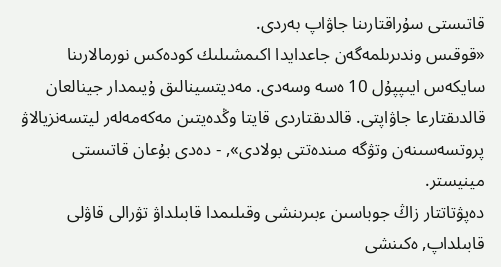قاتىستى سۇراقتارىنا جاۋاپ بەردى.
«قوقىس وندىرىلمەگەن جاعدايدا اكىمشىلىك كودەكس نورمالارىنا سايكەس ايىپپۇل 10 ەسە وسەدى. مەديتسينالىق ۇيىمدار جينالعان قالدىقتارعا جاۋاپتى. قالدىقتاردى قايتا وڭدەيتىن مەكەمەلەر ليتسەنزيالاۋ پروتسەسىنەن وتۋگە مىندەتتى بولادى», - دەدى بۇعان قاتىستى مينيستر.
دەپۋتاتتار زاڭ جوباسىن ءبىرىنشى وقىلىمدا قابىلداۋ تۋرالى قاۋلى قابىلداپ, ەكىنشى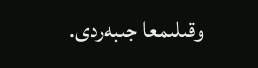وقىلىمعا جىبەردى.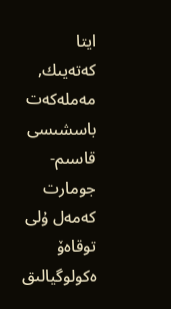ايتا كەتەيىك, مەملەكەت باسشىسى قاسىم-جومارت كەمەل ۇلى توقاەۆ ەكولوگيالىق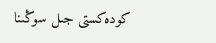كودەكستى جىل سوڭىنا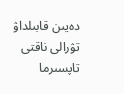دەيىن قابىلداۋ تۋرالى ناقتى تاپسىرما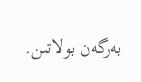بەرگەن بولاتىن.